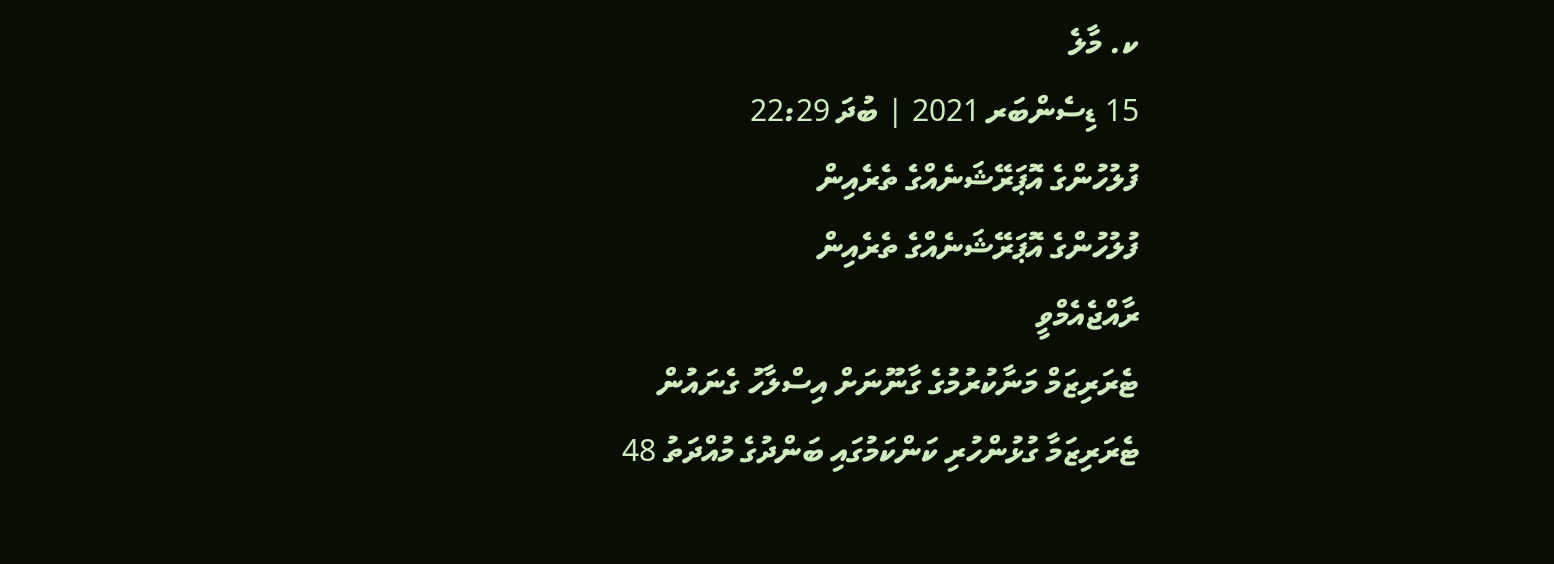ކ. މާލެ
15 ޑިސެންބަރ 2021 | ބުދަ 22:29
ފުލުހުންގެ އޮޕަރޭޝަނެއްގެ ތެރެއިން
ފުލުހުންގެ އޮޕަރޭޝަނެއްގެ ތެރެއިން
ރާއްޖެއެމްވީ
ޓެރަރިޒަމް މަނާކުރުމުގެ ގާނޫނަށް އިސްލާހު ގެނައުން
ޓެރަރިޒަމާ ގުޅުންހުރި ކަންކަމުގައި ބަންދުގެ މުއްދަތު 48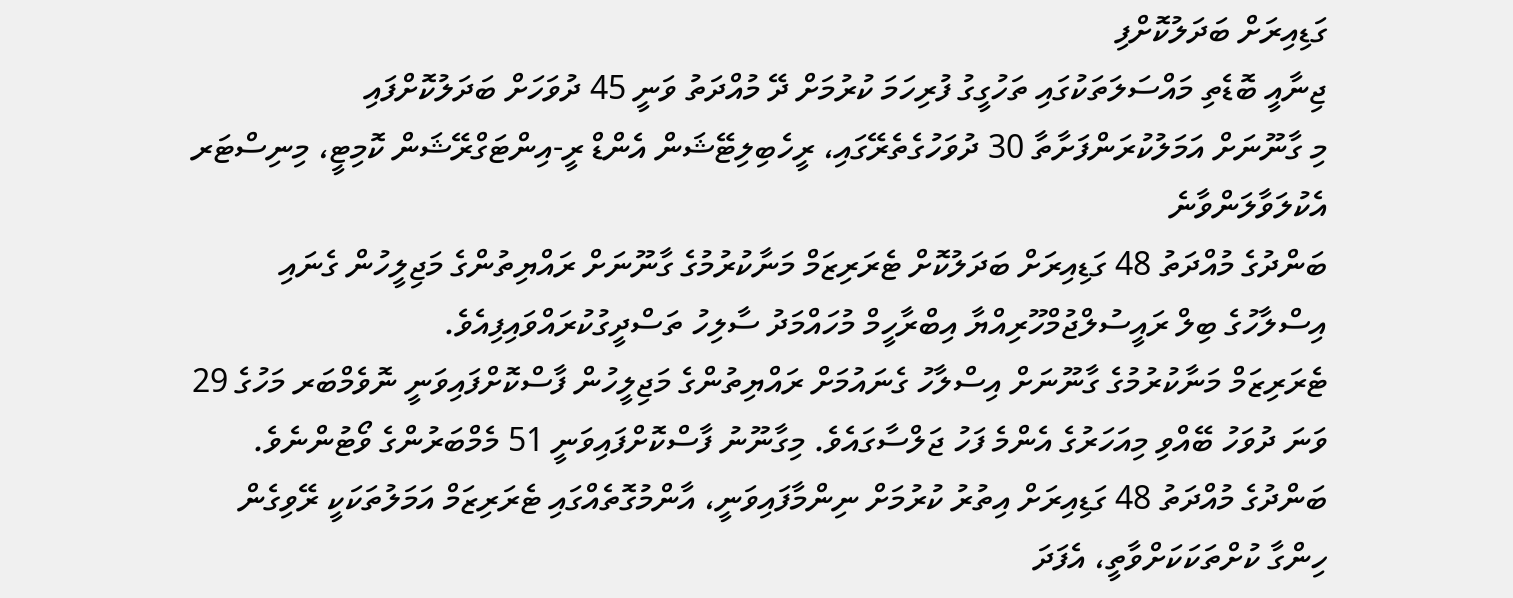ގަޑިއިރަށް ބަދަލުކޮށްފި
ޖިނާއީ ބޮޑެތި މައްސަލަތަކުގައި ތަހުގީގު ފުރިހަމަ ކުރުމަށް ދޭ މުއްދަތު ވަނީ 45 ދުވަހަށް ބަދަލުކޮށްފައި
މި ގާނޫނަށް އަމަލުކުރަންފަށާތާ 30 ދުވަހުގެތެރޭގައި، ރީހެބިލިޓޭޝަން އެންޑް ރީ-އިންޓަގްރޭޝަން ކޮމިޓީ، މިނިސްޓަރ އެކުލަވާލަންވާނެ
ބަންދުގެ މުއްދަތު 48 ގަޑިއިރަށް ބަދަލުކޮށް ޓެރަރިޒަމް މަނާކުރުމުގެ ގާނޫނަށް ރައްޔިތުންގެ މަޖިލީހުން ގެނައި އިސްލާހުގެ ބިލް ރައީސުލްޖުމްހޫރިއްޔާ އިބްރާހީމް މުހައްމަދު ސާލިހު ތަސްދީގުކުރައްވައިފިއެވެ.
ޓެރަރިޒަމް މަނާކުރުމުގެ ގާނޫނަށް އިސްލާހު ގެނައުމަށް ރައްޔިތުންގެ މަޖިލީހުން ފާސްކޮށްފައިވަނީ ނޮވެމްބަރ މަހުގެ 29 ވަނަ ދުވަހު ބޭއްވި މިއަހަރުގެ އެންމެ ފަހު ޖަލްސާގައެވެ. މިގާނޫނު ފާސްކޮށްފައިވަނީ 51 މެމްބަރުންގެ ވޯޓުންނެވެ.
ބަންދުގެ މުއްދަތު 48 ގަޑިއިރަށް އިތުރު ކުރުމަށް ނިންމާފައިވަނީ، އާންމުގޮތެއްގައި ޓެރަރިޒަމް އަމަލުތަކަކީ ރޭވިގެން ހިންގާ ކުށްތަކަކަށްވާތީ، އެފަދަ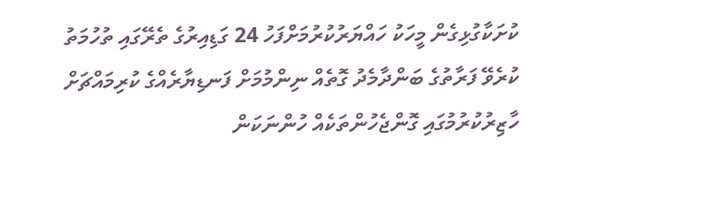ކުށަކާގުޅިގެން މީހަކު ހައްޔަރުކުރުމަށްފަހު 24 ގަޑިއިރުގެ ތެރޭގައި ތުހުމަތު ކުރެވޭ ފަރާތުގެ ބަންދާމެދު ގޮތެއް ނިންމުމަށް ފަނޑިޔާރެއްގެ ކުރިމައްޗަށް ހާޒިރުކުރުމުގައި ގޮންޖެހުންތަކެއް ހުންނަކަން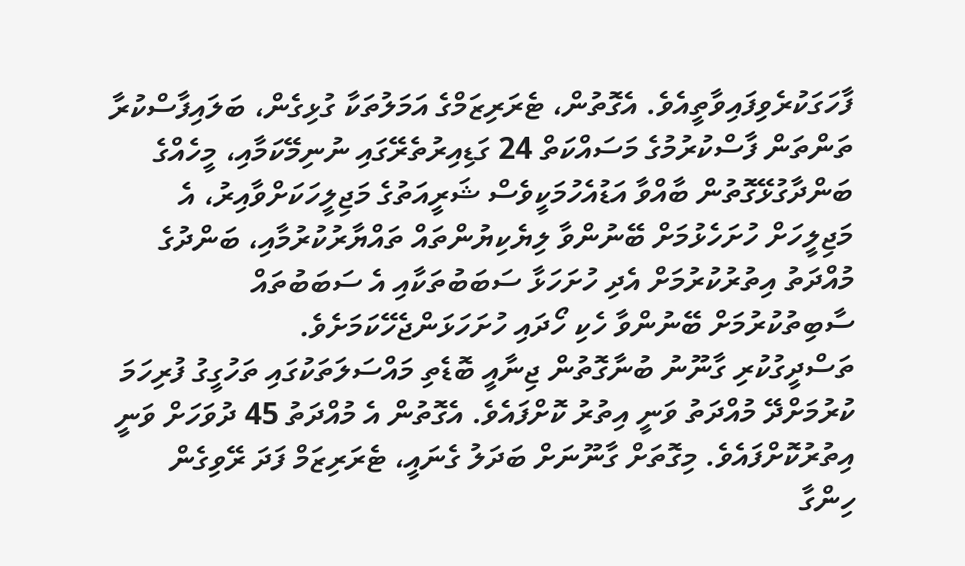ފާހަގަކުރެވިފައިވާތީއެވެ. އެގޮތުން، ޓެރަރިޒަމްގެ އަމަލުތަކާ ގުޅިގެން، ބަލައިފާސްކުރާ ތަންތަން ފާސްކުރުމުގެ މަސައްކަތް 24 ގަޑިއިރުތެރޭގައި ނުނިމޭކަމާއި، މީހެއްގެ ބަންދާގުޅޭގޮތުން ބާއްވާ އަޑުއެހުމަކީވެސް ޝަރީއަތުގެ މަޖިލީހަކަށްވާއިރު، އެ މަޖިލީހަށް ހުށަހެޅުމަށް ބޭނުންވާ ލިޔެކިޔުންތައް ތައްޔާރުކުރުމާއި، ބަންދުގެ މުއްދަތު އިތުރުކުރުމަށް އެދި ހުށަހަޅާ ސަބަބުތަކާއި އެ ސަބަބުތައް ސާބިތުކުރުމަށް ބޭނުންވާ ހެކި ހޯދައި ހުށަހަޅަންޖެހޭކަމަށެވެ.
ތަސްދީގުކުރި ގާނޫނު ބުނާގޮތުން ޖިނާއީ ބޮޑެތި މައްސަލަތަކުގައި ތަހުގީގު ފުރިހަމަ ކުރުމަށްދޭ މުއްދަތު ވަނީ އިތުރު ކޮށްފައެވެ. އެގޮތުން އެ މުއްދަތު 45 ދުވަހަށް ވަނީ އިތުރުކޮށްފައެވެ. މިގޮތަށް ގާނޫނަށް ބަދަލު ގެނައީ، ޓެރަރިޒަމް ފަދަ ރޭވިގެން ހިންގާ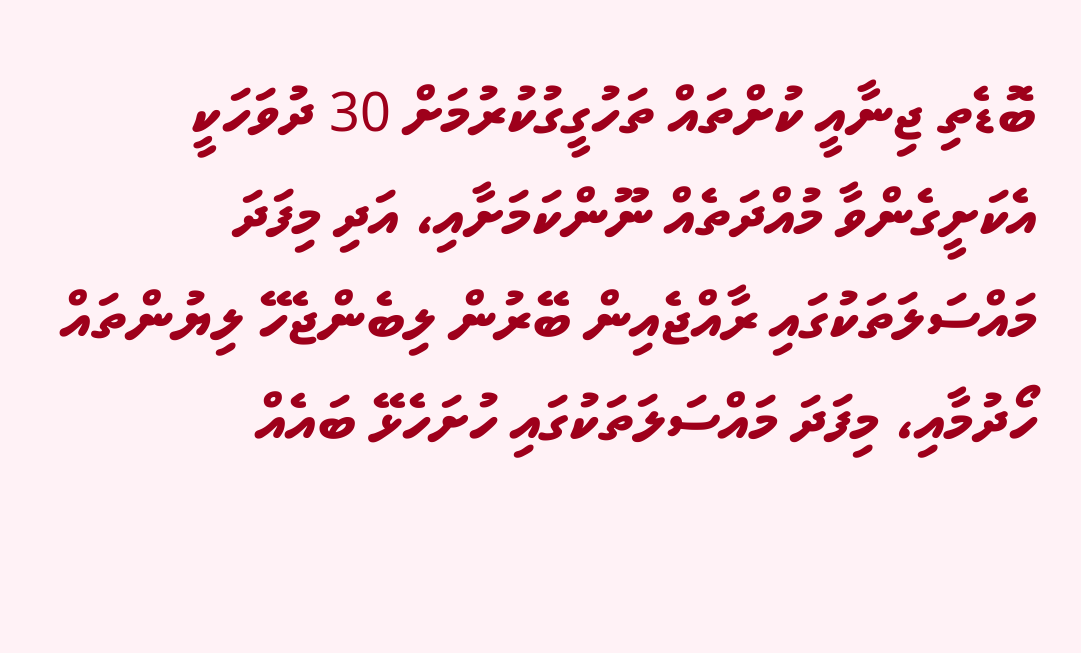ބޮޑެތި ޖިނާއީ ކުށްތައް ތަހުގީގުކުރުމަށް 30 ދުވަހަކީ އެކަށީގެންވާ މުއްދަތެއް ނޫންކަމަށާއި، އަދި މިފަދަ މައްސަލަތަކުގައި ރާއްޖެއިން ބޭރުން ލިބެންޖެހޭ ލިޔުންތައް ހޯދުމާއި، މިފަދަ މައްސަލަތަކުގައި ހުށަހެޅޭ ބައެއް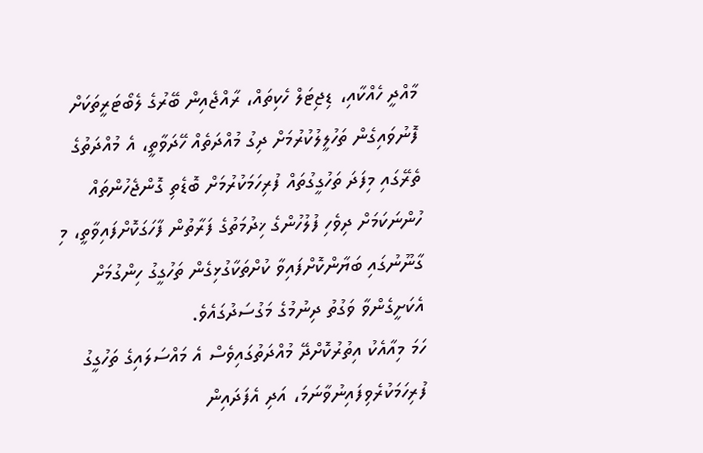މާއްދީ ހެއްކާއި، ޑިޖިޓަލް ހެކިތައް، ރާއްޖެއިން ބޭރުގެ ލެބޯޓަރީތަކަށް ފޮނުވައިގެން ތަހުލީލުކުރުމަށް ދިގު މުއްދަތެއް ހޭދަވާތީ، އެ މުއްދަތުގެ ތެރޭގައި މިފަދަ ތަހުގީގުތައް ފުރިހަމަކުރުމަށް ބޮޑެތި ގޮންޖެހުންތައް ހުންނަކަމަށް ދިވެހި ފުލުހުންގެ ޚިދުމަތުގެ ފަރާތުން ފާހަގަކޮށްފައިވާތީ، މި ގާނޫނުގައި ބަޔާންކޮށްފައިވާ ކުށްތަކާގުޅިގެން ތަހުގީގު ހިންގުމަށް އެކަށީގެންވާ ވަގުތު ދިނުމުގެ މަގުސަދުގައެވެ.
ހަމަ މިއާއެކު އިތުރުކޮށްދޭ މުއްދަތުގައިވެސް އެ މައްސަލައިގެ ތަހުގީގު ފުރިހަމަކުރެވިފައިނުވާނަމަ، އަދި އެފަދައިން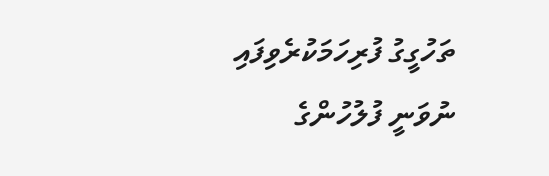ތަހުގީގު ފުރިހަމަކުރެވިފައި ނުވަނީ ފުލުހުންގެ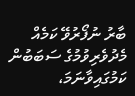ބާރު ނުފޯރުވޭ ކަމެއް މެދުވެރިވުމުގެ ސަބަބުން ކަމުގައިވާނަމަ،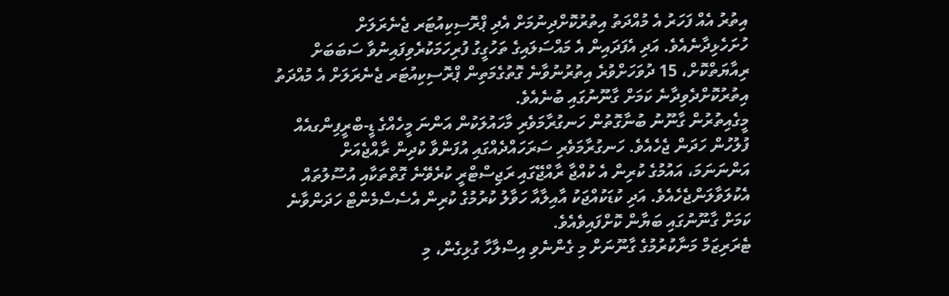އިތުރު އެއް ފަހަރު އެ މުއްދަތު އިތުރުކޮށްދިނުމަށް އެދި ޕްރޮސިކިއުޓަރ ޖެނެރަލަށް ހުށަހެޅިދާނެއެވެ. އަދި އެފަދައިން އެ މައްސަލައިގެ ތަހުގީގު ފުރިހަމަކުރެވިފައިނުވާ ސަބަބަށް ރިއާޔަތްކޮށް، 15 ދުވަހަށްވުރެ އިތުރުނުވާނެ ގޮތުގެމަތިން ޕްރޮސިކިއުޓަރ ޖެނެރަލަށް އެ މުއްދަތު އިތުރުކޮށްދެވިދާނެ ކަމަށް ގާނޫނުގައި ބުނެއެވެ.
މީގެއިތުރުން ގާނޫނު ބުނާގޮތުން ހަނގުރާމަވެރި މާހައުލަކުން އަންނަ މީހެއްގެ ޑީ-ބްރީފިންގއެއް ފުލުހުން ހަދަން ޖެހެއެވެ. ހަނގުރާމަވެރި ސަރަހައްދެއްގައި އުފަންވާ ކުދިން ރާއްޖެއަށް އަންނަނަމަ، އައުމުގެ ކުރިން އެ ކުއްޖާ ރާއްޖޭގައި ރަޖިސްޓްރީ ކުރެވޭނެ ގޮތްތަކާއި އުސޫލުތައް އެކުލަވާލަންޖެހެއެވެ. އަދި ކުޑަކުއްޖަކު އާއިލާއާ ހަވާލު ކުރުމުގެ ކުރިން އެސެސްމެންޓް ހަދަންވާނެ ކަމަށް ގާނޫނުގައި ބަޔާން ކޮށްފައިވެއެވެ.
ޓެރަރިޒަމް މަނާކުރުމުގެ ގާނޫނަށް މި ގެންނެވި އިސްލާހާ ގުޅިގެން، މި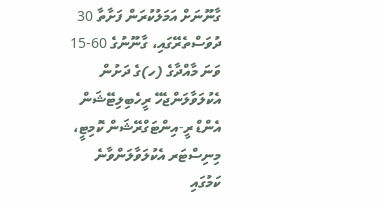ގާނޫނަށް އަމަލުކުރަން ފަށާތާ 30 ދުވަސްތެރޭގައި، ގާނޫނުގެ 60-15 ވަނަ މާއްދާގެ (ހ)ގެ ދަށުން އެކުލަވާލަންޖެހޭ ރީހެބިލިޓޭޝަން އެންޑް ރީ-އިންޓަގްރޭޝަން ކޮމިޓީ، މިނިސްޓަރ އެކުލަވާލަންވާނެ ކަމުގައި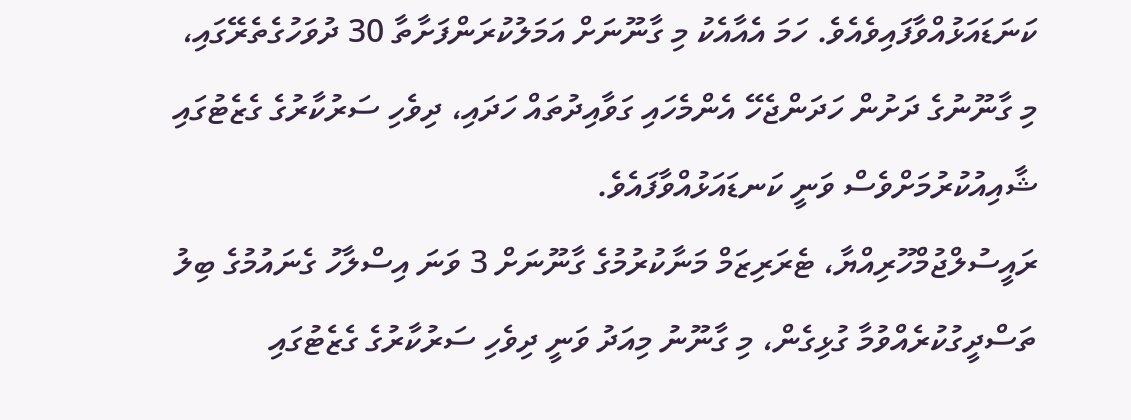ކަނަޑައަޅުއްވާފައިވެއެވެ. ހަމަ އެއާއެކު މި ގާނޫނަށް އަމަލުކުރަންފަށާތާ 30 ދުވަހުގެތެރޭގައި، މި ގާނޫނުގެ ދަށުން ހަދަންޖެހޭ އެންމެހައި ގަވާއިދުތައް ހަދައި، ދިވެހި ސަރުކާރުގެ ގެޒެޓުގައި ޝާއިއުކުރުމަށްވެސް ވަނީ ކަނޑައަޅުއްވާފައެވެ.
ރައީސުލްޖުމްހޫރިއްޔާ، ޓެރަރިޒަމް މަނާކުރުމުގެ ގާނޫނަށް 3 ވަނަ އިސްލާހު ގެނައުމުގެ ބިލު ތަސްދީގުކުރެއްވުމާ ގުޅިގެން، މި ގާނޫނު މިއަދު ވަނީ ދިވެހި ސަރުކާރުގެ ގެޒެޓުގައި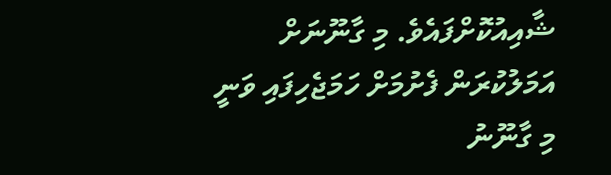ޝާއިއުކޮށްފައެވެ. މި ގާނޫނަށް އަމަލުކުރަން ފެށުމަށް ހަމަޖެހިފައި ވަނީ މި ގާނޫނު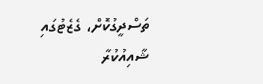ތަސްދީގުކޮށް، ގެޒެޓުގައި ޝާއިއުކުރާ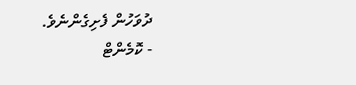ދުވަހުން ފެށިގެންނެވެ.
- ކޮމެންޓް